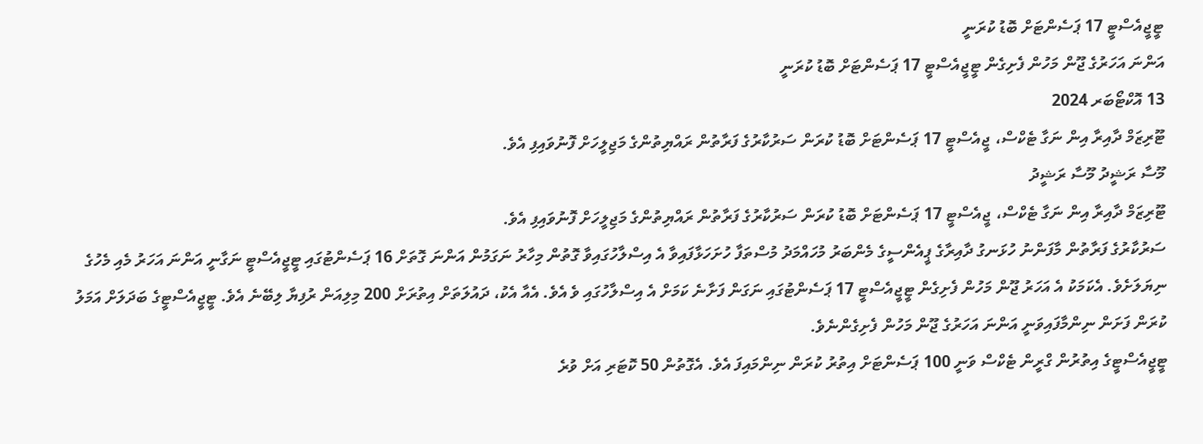ޓީޖީއެސްޓީ 17 ޕަސެންޓަށް ބޮޑު ކުރަނީ
އަންނަ އަހަރުގެ ޖޫން މަހުން ފެށިގެން ޓީޖީއެސްޓީ 17 ޕަސެންޓަށް ބޮޑު ކުރަނީ
13 އޮކްޓޯބަރ 2024
ޓޫރިޒަމް ދާއިރާ އިން ނަގާ ޓެކްސް، ޖީއެސްޓީ 17 ޕަސެންޓަށް ބޮޑު ކުރަން ސަރުކާރުގެ ފަރާތުން ރައްޔިތުންގެ މަޖިލީހަށް ފޮނުވައިފި އެވެ.
މޫސާ ރަޝީދު މޫސާ ރަޝީދު
ޓޫރިޒަމް ދާއިރާ އިން ނަގާ ޓެކްސް، ޖީއެސްޓީ 17 ޕަސެންޓަށް ބޮޑު ކުރަން ސަރުކާރުގެ ފަރާތުން ރައްޔިތުންގެ މަޖިލީހަށް ފޮނުވައިފި އެވެ.
ސަރުކާރުގެ ފަރާތުން މާފަންނު ހުޅަނގު ދާއިރާގެ ޕީއެންސީގެ މެންބަރު މުހައްމަދު މުސްތަފާ ހުށަހަޅާފައިވާ އެ އިސްލާހުގައިވާ ގޮތުން މިހާރު ނަގަމުން އަންނަ ގޮތަށް 16 ޕަސެންޓުގައި ޓީޖީއެސްޓީ ނަގާނީ އަންނަ އަހަރު މެއި މެހުގެ ނިޔަލަށެވެ. އެކަމަކު އެ އަހަރު ޖޫން މަހުން ފެށިގެން ޓީޖީއެސްޓީ 17 ޕަސެންޓުގައި ނަގަން ފަށާނެ ކަމަށް އެ އިސްލާހުގައި ވެ އެވެ. އެއާ އެކު، ދައުލަތަށް އިތުރަށް 200 މިލިއަން ރުފިޔާ ލިބޭނެ އެވެ. ޓީޖީއެސްޓީގެ ބަދަލަށް އަމަލު ކުރަން ފަށަން ނިންމާފައިވަނީ އަންނަ އަހަރުގެ ޖޫން މަހުން ފެށިގެންނެވެ.
ޓީޖީއެސްޓީގެ އިތުރުން ގްރީން ޓެކްސް ވަނީ 100 ޕަސެންޓަށް އިތުރު ކުރަން ނިންމައިފަ އެވެ. އެގޮތުން 50 ކޮޓަރި އަށް ވުރެ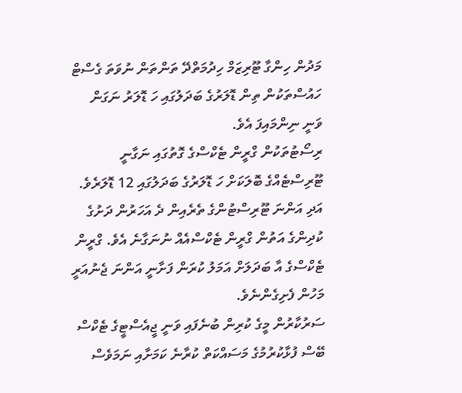މަދުން ހިންގާ ޓޫރިޒަމް ހިދުމަތްދޭ ތަންތަން ނުވަތަ ގެސްޓް ހައުސްތަކުން ތިން ޑޮލަރުގެ ބަދަލުގައި ހަ ޑޮލަރު ނަގަން ވަނީ ނިންމައިފަ އެވެ.
ރިސޯޓުތަކުން ގްރީން ޓެކްސްގެ ގޮތުގައި ނަގާނީ ޓޫރިސްޓެއްގެ ބޮލަކަށް ހަ ޑޮލަރުގެ ބަދަލުގައި 12 ޑޮލަރެވެ. އަދި އަންނަ ޓޫރިސްޓުންގެ ތެރެއިން ދެ އަހަރުން ދަށުގެ ކުދިންގެ އަތުން ގްރީން ޓެކްސްއެއް ނުނަގާނެ އެވެ. ގްރީން ޓެކްސްގެ އާ ބަދަލަށް އަމަލު ކުރަން ފަށާނީ އަންނަ ޖެނުއަރީ މަހުން ފެށިގެންނެވެ.
ސަރުކާރުން މީގެ ކުރިން ބުނެފައި ވަނީ ޖީއެސްޓީގެ ޓެކްސް ބޭސް ފުޅާކުރުމުގެ މަސައްކަތް ކުރާނެ ކަމަށާއި ނަމަވެސް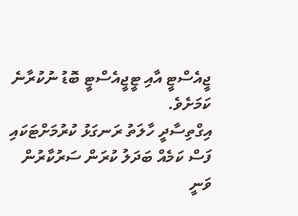ޖީއެސްޓީ އާއި ޓީޖީއެސްޓީ ބޮޑު ނުކުރާނެ ކަމަށެވެ.
އިގްތިސާދީ ހާލަތު ރަނގަޅު ކުރުމަށްޓަކައި ފަސް ކަމެއް ބަދަލު ކުރަން ސަރުކާރުން ވަނީ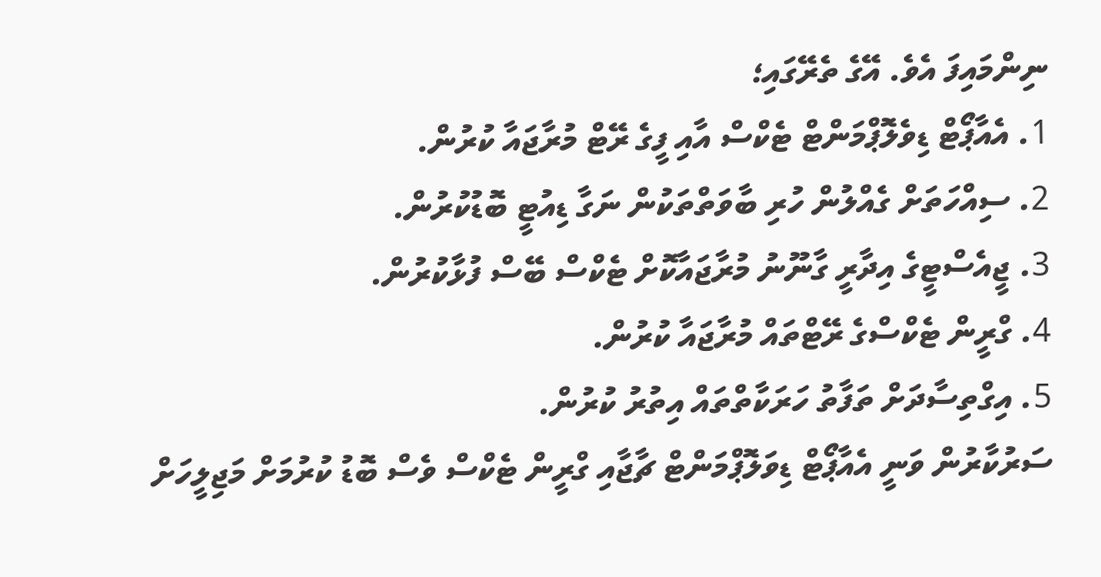ނިންމައިފަ އެވެ. އޭގެ ތެރޭގައި؛
1. އެއާޕޯޓް ޑިވެލޮޕްމަންޓް ޓެކްސް އާއި ފީގެ ރޭޓް މުރާޖައާ ކުރުން.
2. ސިއްހަތަށް ގެއްލުން ހުރި ބާވަތްތަކުން ނަގާ ޑިއުޓީ ބޮޑުކުރުން.
3. ޖީއެސްޓީގެ އިދާރީ ގާނޫނު މުރާޖައާކޮށް ޓެކްސް ބޭސް ފުޅާކުރުން.
4. ގްރީން ޓެކްސްގެ ރޭޓްތައް މުރާޖައާ ކުރުން.
5. އިގްތިސާދަށް ތަފާތު ހަރަކާތްތައް އިތުރު ކުރުން.
ސަރުކާރުން ވަނީ އެއާޕޯޓް ޑިވަލޮޕްމަންޓް ޗާޖާއި ގްރީން ޓެކްސް ވެސް ބޮޑު ކުރުމަށް މަޖިލީހަށް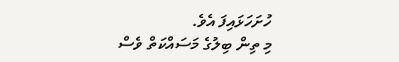ހުށަހަޅައިފަ އެވެ.
މި ތިން ބިލުގެ މަސައްކަތް ވެސް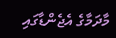މާދަމާގެ އެޖެންޑާގައި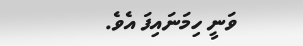ވަނީ ހިމަނައިފަ އެވެ.